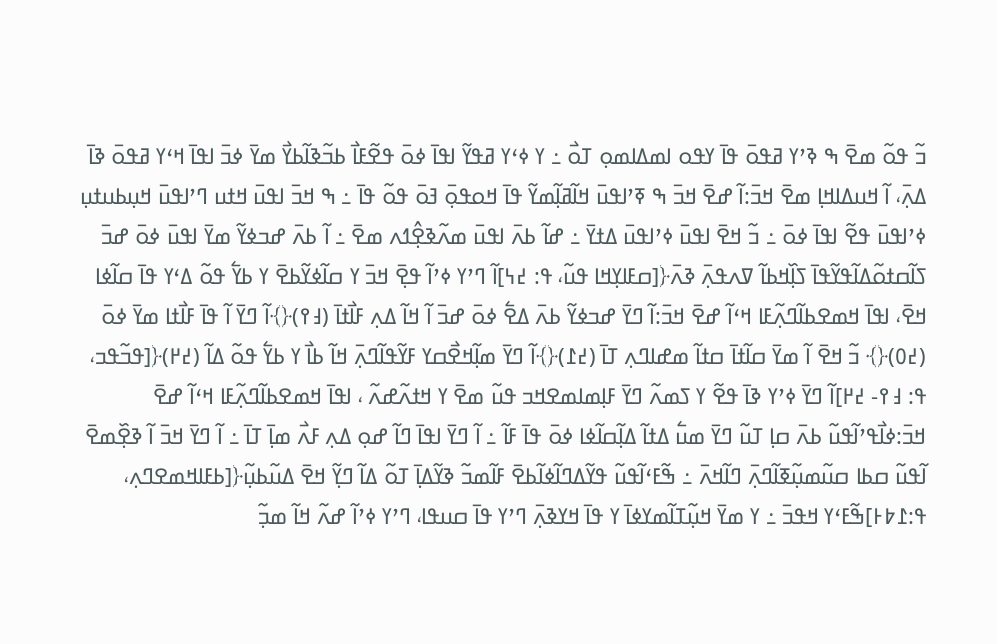ߏ߬ ߟߋ߬ ߘߐ߫ ߒ ߢߴߌ ߥߟߋ߫ ߟߊ߫ ߌߟߋ ߊߘߡߊߘߋ߲ ߠߋ߯ ߸ ߌ ߦߵߌ ߥߟߌ߬ ߊߟߊ߫ ߦߋ߫ ߟߐ߬ߓߊ߯ ߕߏ߬ߢߊ߬ߕߌ߯ ߘߌ߫ ߦߏ߫ ߊߟߊ߫ ߞߵߌ ߥߟߋ߫ ߢߊ߫ ߡߍ߲߫، ߊ߬ ߞߎߡߊߞߊ߲ ߘߐ߫ ߞߏ߫:ߊ߬ ߝߐ߫ ߞߏ߫ ߒ ߧߴߊߟߎ߫ ߞߊ߬ߥߊ߲߬ߘߌ߬ ߟߊ߫ ߞߋߟߋ߲߫ ߔߋ߫ ߟߋ߬ ߟߊ߫ ߸ ߒ ߞߏ߫ ߊߟߎ߫ ߞߙߎ ߣߴߊߟߎ߫ ߞߎ߲ߕߎߙߎ߲ ߦߴߊߟߎ߫ ߟߐ߬ ߊߟߊ߫ ߦߋ߫ ߸ ߏ߬ ߞߐ߫ ߊߟߎ߫ ߦߴߊߟߎ߫ ߡߙߌ߫ ߸ ߝߊ߬ ߕߍ߫ ߊߟߎ߫ ߘߍ߬ߢߐ߲߮ߗߍ ߘߐ߫ ߸ ߊ߬ ߕߍ߫ ߝߏߦߌ߬ ߘߌ߫ ߊߟߎ߫ ߦߋ߫ ߝߏ߫ ߖߊ߬ߛߙߋ߬ߡߊ߬ߟߌ߬ߟߊ߫ ߖߊ߲߰ߞߕߊ߬ ߜߍߟߍ߲߫ ߢߍ߫﴿[ߛߓߊߌ߲ߞߊ ߟߎ߬، ߟ: ߄߆]ߊ߬ ߣߴߌ ߦߴߊ߬ ߟߐ߲߫ ߞߏ߫ ߌ ߛߊ߬ߦߌ߬ߕߐ߫ ߌ ߕߌ߱ ߟߋ߬ ߡߵߌ ߟߊ߫ ߛߊ߬ߦߊ ߞߐ߫، ߊߟߊ߫ ߞߘߐߕߊ߬ߣߍ߲߬ߓߊ ߞߵߊ߬ ߝߐ߫ ߞߏ߫:ߊ߬ ߣߌ߫ ߝߏߦߌ߬ ߕߍ߫ ߡߐ߱ ߦߋ߫ ߝߏ߫ ߊ߬ ߞߊ߬ ߡߍ߲ ߓߊ߯ߙߊ߫ (߃߉)﴿﴾ߊ߬ ߣߌ߫ ߊ߬ ߟߊ߫ ߓߊ߯ߙߊ ߘߌ߫ ߦߋ߫ (߄߀)﴿﴾ ߏ߬ ߞߐ߫ ߊ߬ ߘߌ߫ ߛߊ߬ߙߊ߫ ߛߙߊ߬ ߘߝߊߣߍ߲ ߠߊ߫ (߄߁)﴿﴾ߊ߬ ߣߌ߫ ߘߊ߲߬ߞߐ߯ߛߌ ߓߌ߬ߟߊ߬ߣߍ߲߫ ߞߊ߬ ߕߊ߯ ߌ ߕߌ߱ ߟߋ߬ ߡߊ߬ (߄߂)﴿[ߟߏ߬ߟߏ، ߟ: ߃߉- ߄߂]ߊ߬ ߣߌ߫ ߦߴߌ ߢߊ߫ ߟߐ߬ ߌ ߖߘߍ߬ ߣߌ߫ ߓߊ߲ߘߊߘߐߞߏ ߟߎ߬ ߘߐ߫ ߌ ߞߙߍ߬ߝߍ߬ ، ߊߟߊ߫ ߞߘߐߕߊ߬ߣߍ߲߬ߓߊ ߞߵߊ߬ ߝߐ߫ ߞߏ߫:ߦߊ߯ߟߴߊ߬ߟߎ߬ ߕߍ߫ ߛߊ߲ ߠߎ߬ ߣߌ߫ ߘߎ߱ ߡߙߊ߬ ߡߊ߲߬ߛߊ߬ߦߊ ߦߋ߫ ߟߊ߫ ߓߊ߬ ߸ ߊ߬ ߣߌ߫ ߊߟߊ߫ ߣߊ߬ ߝߋ߲ ߡߍ߲ ߓߍ߯ ߘߊ߲߫ ߠߊ߫ ߸ ߊ߬ ߣߌ߫ ߞߏ߫ ߊ߬ ߢߐ߲߰ߘߐ߫ ߊ߬ߟߎ߬ ߛߕߊ ߛߎ߬ߘߎ߲߬ߧߊ߬ߣߍ߲߫ ߣߊ߬ߞߍ߫ ߸ ߒ߬ߓߵߊ߬ߟߎ߬ ߟߌ߬ߡߣߊ߬ߦߊ߬ߕߐ߫ ߓߊ߬ߘߏ߬ ߢߌ߬ߡߊ߲߫ ߠߋ߬ ߡߊ߬ ߣߌ߲߬ ߞߐ߫ ߡߎ߬ߕߎ߲߬﴿[ߕߓߊߞߘߐߣߍ߲، ߟ:߁߈߅]ߒ߬ߓߵߌ ߞߟߏ߫ ߸ ߌ ߘߌ߫ ߞߎ߲߬ߠߊ߬ߘߌߦߊ߫ ߌ ߟߊ߫ ߞߌߢߍ߲߫ ߣߴߌ ߟߊ߫ ߛߎߟߊ، ߣߴߌ ߦߴߊ߬ ߝߍ߬ ߞߊ߬ ߘߏ߲߬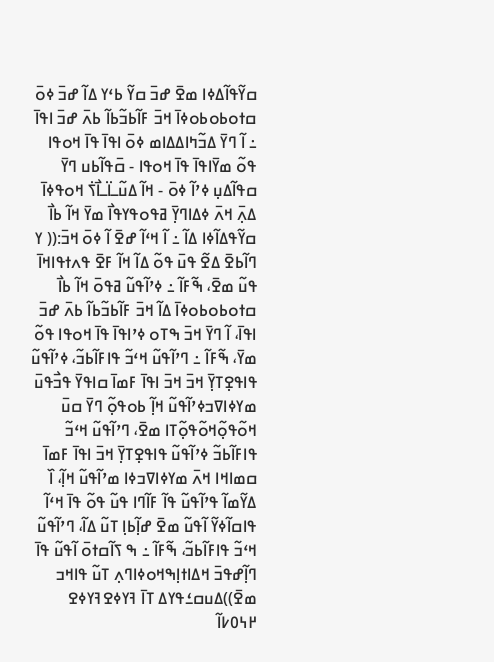ߛߌ߬ߟߊ߬ߡߦߊ ߘߐ߫ ߝߏ߫ ߛߌ߬ ߕߵߌ ߡߊ߬ ߝߏ߫ ߦߋ߫ ߛߙߋߕߋߕߋߦߊ߫ ߞߏ߫ ߓߊ߬ߕߏ߬ߕߊ߬ ߕߍ߫ ߝߏ߫ ߊߟߊ߫ ߸ ߊ߬ ߣߌ߫ ߡߏ߬ߤߊߡߡߊߘ ߦߋ߫ ߊߟߊ߫ ߟߊ߫ ߞߋߟߊ ߟߋ߬ ߘߌ߫ߊߟߊ߫ ߟߊ߫ ߞߋߟߊ - ߛ߫ߟߊ߬ߕߎ ߣߌ߫ ߛߟߊ߬ߡߎ߲ ߦߴߊ߬ ߦߋ߫ - ߞߊ߬ ߡߎ߬ߺߊ߳ߺߊ߯ߖ߭ ߞߋߟߦߊ߫ ߡߍ߲߫ ߞߍ߫ ߦߡߊߣߌ߲߫ ߥߟߋߟߌߟߊ߯ ߘߌ߫ ߞߊ߬ ߕߊ߯ ߛߌ߬ߟߡߊ߬ߦߊ ߡߊ߬ ߸ ߊ߬ ߞߵߊ߬ ߝߐ߫ ߊ߬ ߦߋ߫ ߞߏ߫:(( ߌ ߣߊ߬ߕߐ߫ ߡߐ߬ ߟߎ߫ ߟߋ߬ ߡߊ߬ ߞߊ߬ ߓߐ߫ ߟߍߙߟߊߞߊ߫ ߟߎ߬ ߘߐ߫، ߒ߬ߓߊ߬ ߸ ߦߴߊ߬ߟߎ߬ ߥߟߋ߫ ߞߊ߬ ߕߊ߯ ߛߙߋߕߋߕߋߦߊ߫ ߡߊ߬ ߞߏ߫ ߓߊ߬ߕߏ߬ߕߊ߬ ߕߍ߫ ߝߏ߫ ߊߟߊ߫، ߊ߬ ߣߌ߫ ߞߏ߫ ߒߠߋ ߦߴߊߟߊ߫ ߟߊ߫ ߞߋߟߊ ߟߋ߬ ߘߌ߫، ߒ߬ߓߊ߬ ߸ ߣߴߊ߬ߟߎ߬ ߞߵߏ߬ ߟߊߓߊ߬ߕߏ߬، ߦߴߊ߬ߟߎ߬ ߟߊߟߐ߲ߠߌ߲߫ ߞߏ߫ ߞߏ߫ ߊߟߊ߫ ߓߘߊ߫ ߛߊߟߌ߫ ߟߏ߯ߟߎ߫ ߘߌߦߊߜߏߦߴߊ߬ߟߎ߬ ߞߊ߲߬ ߕߋߟߋ߲߬ ߣߌ߫ ߛߎ߫ ߞߋ߬ߟߋ߲߬ߞߋ߬ߟߋ߲߬ߠߊ ߘߐ߫، ߣߴߊ߬ߟߎ߬ ߞߵߏ߬ ߟߊߓߊ߬ߕߏ߬ ߦߴߊ߬ߟߎ߬ ߟߊߟߐ߲ߠߌ߲߫ ߞߏ߫ ߊߟߊ߫ ߓߘߊ߫ ߛߘߊߞߊ ߞߍ߫ ߘߌߦߊߜߏߦߊ ߘߴߊ߬ߟߎ߬ ߞߊ߲߬، ߊ߰ ߡߌ߬ߘߊ߬ ߟߴߊ߬ߟߎ߬ ߟߊ߬ ߓߊ߬ߣߊ ߟߎ߬ ߟߋ߬ ߟߊ߫ ߞߵߊ߬ ߟߊߛߊ߬ߦߌ߬ ߊ߬ߟߎ߬ ߘߐ߫ ߝߊ߲߬ߕߊ߲ ߠߎ߬ ߡߊ߬، ߣߴߊ߬ߟߎ߬ ߞߵߏ߬ ߟߊߓߊ߬ߕߏ߬، ߒ߬ߓߊ߬ ߸ ߒ ߖߊ߬ߛߙߋ߫ ߊ߬ߟߎ߬ ߟߊ߫ ߣߊ߲߬ߝߟߏ߫ ߞߡߊߙߊ߲ߒߞߋߦߊߣߍ߲ ߠߎ߬ ߟߊߞߏ ߘߐ߫))ߡߎߛߑߟߌߡ ߠߊ߫ ߔߌߦߐߔߌߦߐ ߂߆߀߇ߊ߬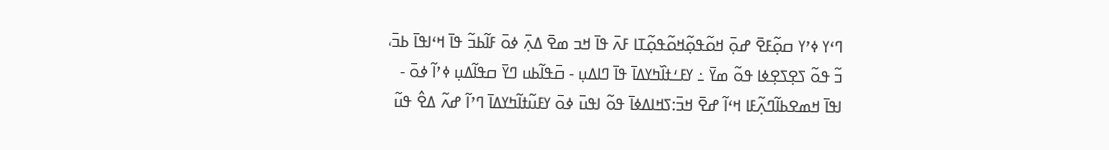ߣߵߌ ߦߴߌ ߛߋ߲߬ߓߐ߫ ߝߋ߲߫ ߞߋ߬ߟߋ߲߬ߞߋ߬ߟߋ߲߬ߠߊ ߓߍ߫ ߟߊ߫ ߞߏ ߘߐ߫ ߡߍ߲߫ ߦߋ߫ ߓߊ߬ߕߏ߬ ߟߊ߫ ߞߵߊߟߊ߫ ߕߏ߫، ߏ߬ ߟߋ߬ ߖߐ߲ߖߐ߲ߦߊ ߟߋ߬ ߘߌ߫ ߸ ߌߓߑߙߊ߰ߤߌߡߊ߫ ߟߊ߫ ߣߊߡߎ߲ - ߛ߫ߟߊ߬ߕߎ ߣߌ߫ ߛߟߊ߬ߡߎ߲ ߦߴߊ߬ ߦߋ߫ - ߊߟߊ߫ ߞߘߐߕߊ߬ߣߍ߲߬ߓߊ ߞߵߊ߬ ߝߐ߫ ߞߏ߫:ߖߞߊߡߦߊ߫ ߟߋ߬ ߊߟߎ߫ ߦߋ߫ ߌߓߎ߬ߙߊ߬ߤߌߡߊ߫ ߣߴߊ߬ ߝߍ߬ ߡߐ߮ ߟߎ߬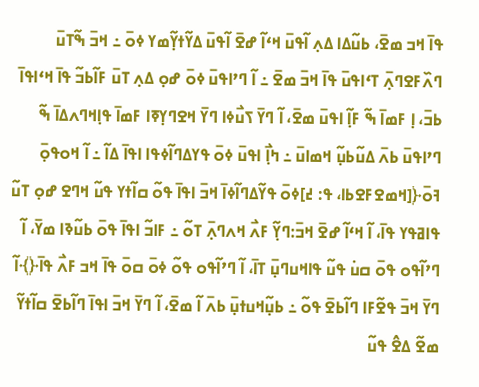ߟߊ߫ ߞߏ ߘߐ߫، ߕߎ߬ߡߊ ߡߍ߲ ߊ߬ߟߎ߫ ߞߵߊ߬ ߝߐ߫ ߊ߬ߟߎ߫ ߡߌ߬ߙߌ߲߬ߘߌ ߦߋ߫ ߸ ߞߏ߫ ߒ߬ߠߎ߫ ߣߍ߰ߓߐߣߍ߲߫ ߠߵߊߟߎ߫ ߟߊ߫ ߞߏ߫ ߘߐ߫ ߸ ߊ߬ ߣߴߊߟߎ߫ ߦߋ߫ ߝߋ߲ ߡߍ߲ ߠߎ߫ ߓߊ߬ߕߏ߬ ߟߊ߫ ߞߵߊߟߊ߫ ߕߏ߫، ߊ߲ ߓߘߊ߫ ߒ߬ ߓߊ߲߬ ߊߟߎ߫ ߘߐ߫، ߊ߬ ߣߌ߫ ߖߎ߯ߦߊ ߣߌ߫ ߞߐߣߌ߲ߧߊ ߓߘߊ߫ ߟߊ߲ߞߣߍߡߊ߫ ߒ߬ ߣߴߊߟߎ߫ ߕߍ߫ ߡߎ߬ߕߎ߲߬ ߞߘߊߎ߫ ߸ ߤߊ߲߯ ߊߟߎ߫ ߦߋ߫ ߟߌߡߣߊ߬ߦߟߊ ߊߟߊ߫ ߡߊ߬ ߸ ߊ߬ ߞߋߟߋ߲߫ ߔߋ߫﴿[ߞߘߐߓߐߕߊ، ߟ: ߄]ߦߋ߫ ߟߌ߬ߡߣߊ߬ߦߊ߫ ߞߏ߫ ߊߟߊ߫ ߟߋ߬ ߛߊ߬ߙߌ ߟߎ߬ ߞߣߐ ߝߋ߲ ߠߎ߬ ߟߊߥߟߌ ߟߊ߫، ߊ߬ ߞߵߊ߬ ߝߐ߫ ߞߏ߫:ߣߌ߲߬ ߓߍ߯ ߞߍߣߍ߲߫ ߠߋ߬ ߸ ߓߊߏ߬ ߊߟߊ߫ ߟߋ߫ ߕߎ߬ߢߊ ߘߌ߫، ߊ߬ ߣߴߊ߬ߟߋ ߟߋ߫ ߛߎ߭ ߟߎ߬ ߟߊߞߎߣߎ߲߫ ߠߊ߫، ߊ߬ ߣߴߊ߬ߟߋ ߟߋ߬ ߦߋ߫ ߛߋ߫ ߟߊ߫ ߞߏ ߓߍ߯ ߟߊ߫﴿﴾ߊ߬ ߣߌ߫ ߞߏ߫ ߟߐ߬ߓߊ ߣߊ߬ߕߐ߫ ߟߋ߬ ߸ ߕߎ߲߬ߞߎߙߎ߲߫ ߕߍ߫ ߊ߬ ߘߐ߫، ߊ߬ ߣߌ߫ ߞߏ߫ ߊߟߊ߫ ߣߊ߬ߕߐ߫ ߛߊ߬ߙߌ߬ ߘߐ߬ ߡߐ߮ ߟߎ߬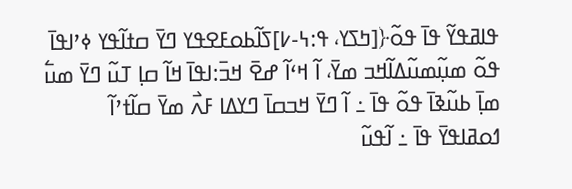ߟߊߥߟߌ߬ ߟߊ߫ ߟߋ߬﴿[ߤߖߌ، ߟ:߆-߇]ߖߊ߬ߕߋߓߐߟߌ ߣߌ߫ ߛߙߊ߬ߟߌ ߦߴߊߟߊ߫ ߟߋ߬ ߘߎ߲߬ߘߎ߬ߡߊ߬ߞߏ ߘߌ߫، ߊ߬ ߞߵߊ߬ ߝߐ߫ ߞߏ߫:ߊߟߊ߫ ߞߊ߬ ߛߊ߲ ߠߎ߬ ߣߌ߫ ߘߎ߱ ߘߊ߲߫ ߕߎ߬ߢߊ߫ ߟߋ߬ ߟߊ߫ ߸ ߊ߬ ߣߌ߫ ߞߏߛߊ߫ ߣߌߡߊ ߓߍ߯ ߘߌ߫ ߛߊ߬ߙߴߊ߬ ߗߋߥߊߟߌ߫ ߟߊ߫ ߸ ߊ߬ߟߎ߬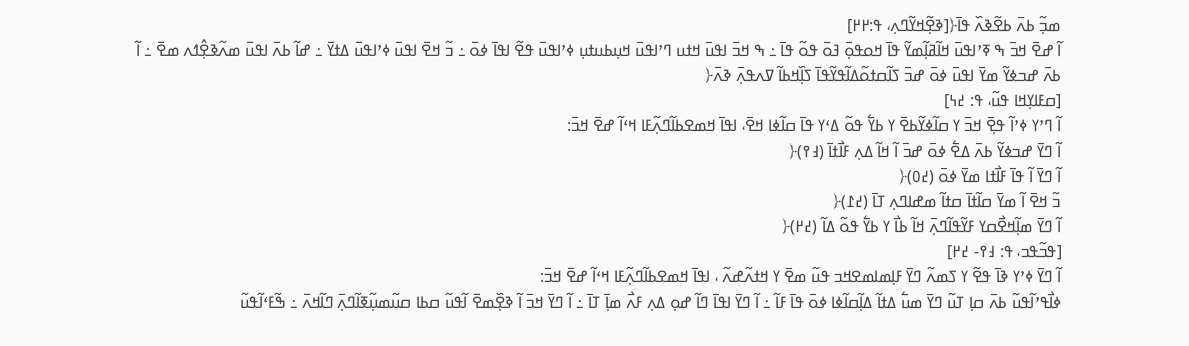ߘߏ߲߬ ߕߍ߫ ߕߐ߬ߢߍ߰ ߟߊ߫﴿[ߢߐ߲߬ߞߌ߬ߣߍ߲، ߟ:߂߂]
ߊ߬ ߝߐ߫ ߞߏ߫ ߒ ߧߴߊߟߎ߫ ߞߊ߬ߥߊ߲߬ߘߌ߬ ߟߊ߫ ߞߋߟߋ߲߫ ߔߋ߫ ߟߋ߬ ߟߊ߫ ߸ ߒ ߞߏ߫ ߊߟߎ߫ ߞߙߎ ߣߴߊߟߎ߫ ߞߎ߲ߕߎߙߎ߲ ߦߴߊߟߎ߫ ߟߐ߬ ߊߟߊ߫ ߦߋ߫ ߸ ߏ߬ ߞߐ߫ ߊߟߎ߫ ߦߴߊߟߎ߫ ߡߙߌ߫ ߸ ߝߊ߬ ߕߍ߫ ߊߟߎ߫ ߘߍ߬ߢߐ߲߮ߗߍ ߘߐ߫ ߸ ߊ߬ ߕߍ߫ ߝߏߦߌ߬ ߘߌ߫ ߊߟߎ߫ ߦߋ߫ ߝߏ߫ ߖߊ߬ߛߙߋ߬ߡߊ߬ߟߌ߬ߟߊ߫ ߖߊ߲߰ߞߕߊ߬ ߜߍߟߍ߲߫ ߢߍ߫﴿
[ߛߓߊߌ߲ߞߊ ߟߎ߬، ߟ: ߄߆]
ߊ߬ ߣߴߌ ߦߴߊ߬ ߟߐ߲߫ ߞߏ߫ ߌ ߛߊ߬ߦߌ߬ߕߐ߫ ߌ ߕߌ߱ ߟߋ߬ ߡߵߌ ߟߊ߫ ߛߊ߬ߦߊ ߞߐ߫، ߊߟߊ߫ ߞߘߐߕߊ߬ߣߍ߲߬ߓߊ ߞߵߊ߬ ߝߐ߫ ߞߏ߫:
ߊ߬ ߣߌ߫ ߝߏߦߌ߬ ߕߍ߫ ߡߐ߱ ߦߋ߫ ߝߏ߫ ߊ߬ ߞߊ߬ ߡߍ߲ ߓߊ߯ߙߊ߫ (߃߉)﴿
ߊ߬ ߣߌ߫ ߊ߬ ߟߊ߫ ߓߊ߯ߙߊ ߘߌ߫ ߦߋ߫ (߄߀)﴿
ߏ߬ ߞߐ߫ ߊ߬ ߘߌ߫ ߛߊ߬ߙߊ߫ ߛߙߊ߬ ߘߝߊߣߍ߲ ߠߊ߫ (߄߁)﴿
ߊ߬ ߣߌ߫ ߘߊ߲߬ߞߐ߯ߛߌ ߓߌ߬ߟߊ߬ߣߍ߲߫ ߞߊ߬ ߕߊ߯ ߌ ߕߌ߱ ߟߋ߬ ߡߊ߬ (߄߂)﴿
[ߟߏ߬ߟߏ، ߟ: ߃߉- ߄߂]
ߊ߬ ߣߌ߫ ߦߴߌ ߢߊ߫ ߟߐ߬ ߌ ߖߘߍ߬ ߣߌ߫ ߓߊ߲ߘߊߘߐߞߏ ߟߎ߬ ߘߐ߫ ߌ ߞߙߍ߬ߝߍ߬ ، ߊߟߊ߫ ߞߘߐߕߊ߬ߣߍ߲߬ߓߊ ߞߵߊ߬ ߝߐ߫ ߞߏ߫:
ߦߊ߯ߟߴߊ߬ߟߎ߬ ߕߍ߫ ߛߊ߲ ߠߎ߬ ߣߌ߫ ߘߎ߱ ߡߙߊ߬ ߡߊ߲߬ߛߊ߬ߦߊ ߦߋ߫ ߟߊ߫ ߓߊ߬ ߸ ߊ߬ ߣߌ߫ ߊߟߊ߫ ߣߊ߬ ߝߋ߲ ߡߍ߲ ߓߍ߯ ߘߊ߲߫ ߠߊ߫ ߸ ߊ߬ ߣߌ߫ ߞߏ߫ ߊ߬ ߢߐ߲߰ߘߐ߫ ߊ߬ߟߎ߬ ߛߕߊ ߛߎ߬ߘߎ߲߬ߧߊ߬ߣߍ߲߫ ߣߊ߬ߞߍ߫ ߸ ߒ߬ߓߵߊ߬ߟߎ߬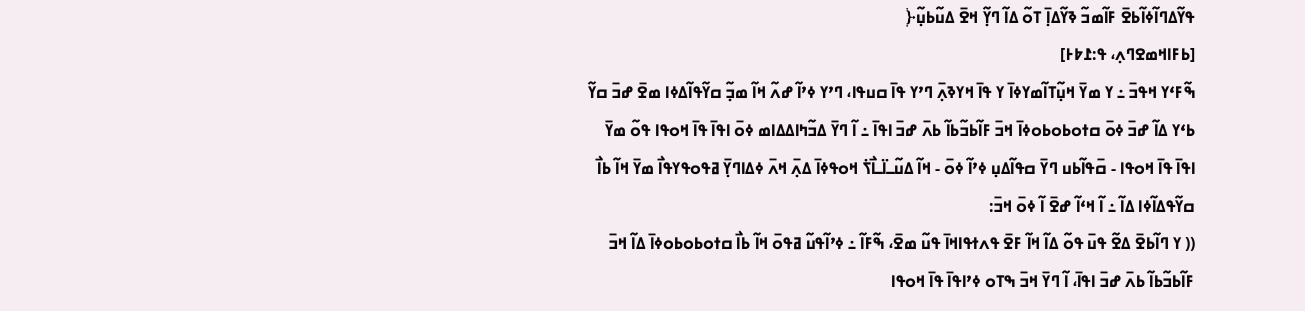ߟߌ߬ߡߣߊ߬ߦߊ߬ߕߐ߫ ߓߊ߬ߘߏ߬ ߢߌ߬ߡߊ߲߫ ߠߋ߬ ߡߊ߬ ߣߌ߲߬ ߞߐ߫ ߡߎ߬ߕߎ߲߬﴿
[ߕߓߊߞߘߐߣߍ߲، ߟ:߁߈߅]
ߒ߬ߓߵߌ ߞߟߏ߫ ߸ ߌ ߘߌ߫ ߞߎ߲߬ߠߊ߬ߘߌߦߊ߫ ߌ ߟߊ߫ ߞߌߢߍ߲߫ ߣߴߌ ߟߊ߫ ߛߎߟߊ، ߣߴߌ ߦߴߊ߬ ߝߍ߬ ߞߊ߬ ߘߏ߲߬ ߛߌ߬ߟߊ߬ߡߦߊ ߘߐ߫ ߝߏ߫ ߛߌ߬ ߕߵߌ ߡߊ߬ ߝߏ߫ ߦߋ߫ ߛߙߋߕߋߕߋߦߊ߫ ߞߏ߫ ߓߊ߬ߕߏ߬ߕߊ߬ ߕߍ߫ ߝߏ߫ ߊߟߊ߫ ߸ ߊ߬ ߣߌ߫ ߡߏ߬ߤߊߡߡߊߘ ߦߋ߫ ߊߟߊ߫ ߟߊ߫ ߞߋߟߊ ߟߋ߬ ߘߌ߫
ߊߟߊ߫ ߟߊ߫ ߞߋߟߊ - ߛ߫ߟߊ߬ߕߎ ߣߌ߫ ߛߟߊ߬ߡߎ߲ ߦߴߊ߬ ߦߋ߫ - ߞߊ߬ ߡߎ߬ߺߊ߳ߺߊ߯ߖ߭ ߞߋߟߦߊ߫ ߡߍ߲߫ ߞߍ߫ ߦߡߊߣߌ߲߫ ߥߟߋߟߌߟߊ߯ ߘߌ߫ ߞߊ߬ ߕߊ߯ ߛߌ߬ߟߡߊ߬ߦߊ ߡߊ߬ ߸ ߊ߬ ߞߵߊ߬ ߝߐ߫ ߊ߬ ߦߋ߫ ߞߏ߫:
(( ߌ ߣߊ߬ߕߐ߫ ߡߐ߬ ߟߎ߫ ߟߋ߬ ߡߊ߬ ߞߊ߬ ߓߐ߫ ߟߍߙߟߊߞߊ߫ ߟߎ߬ ߘߐ߫، ߒ߬ߓߊ߬ ߸ ߦߴߊ߬ߟߎ߬ ߥߟߋ߫ ߞߊ߬ ߕߊ߯ ߛߙߋߕߋߕߋߦߊ߫ ߡߊ߬ ߞߏ߫ ߓߊ߬ߕߏ߬ߕߊ߬ ߕߍ߫ ߝߏ߫ ߊߟߊ߫، ߊ߬ ߣߌ߫ ߞߏ߫ ߒߠߋ ߦߴߊߟߊ߫ ߟߊ߫ ߞߋߟߊ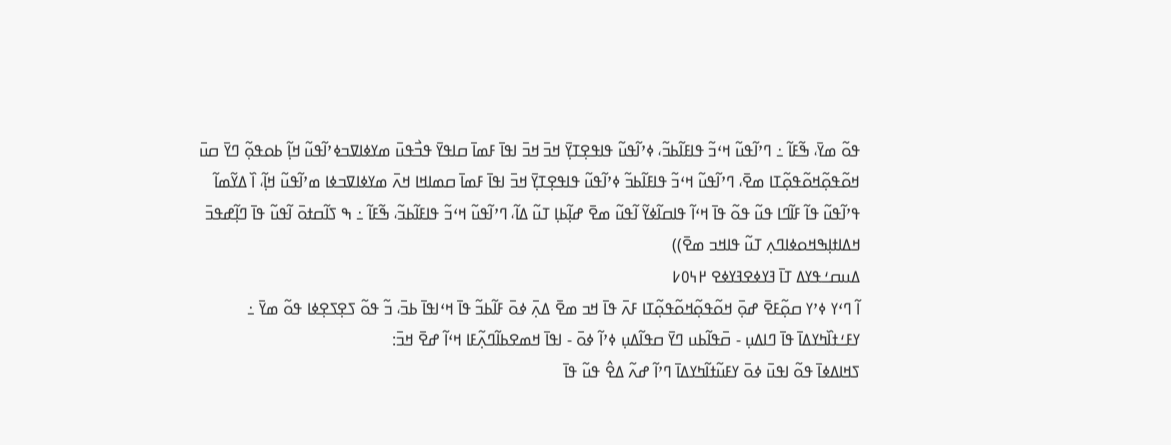ߟߋ߬ ߘߌ߫، ߒ߬ߓߊ߬ ߸ ߣߴߊ߬ߟߎ߬ ߞߵߏ߬ ߟߊߓߊ߬ߕߏ߬، ߦߴߊ߬ߟߎ߬ ߟߊߟߐ߲ߠߌ߲߫ ߞߏ߫ ߞߏ߫ ߊߟߊ߫ ߓߘߊ߫ ߛߊߟߌ߫ ߟߏ߯ߟߎ߫ ߘߌߦߊߜߏߦߴߊ߬ߟߎ߬ ߞߊ߲߬ ߕߋߟߋ߲߬ ߣߌ߫ ߛߎ߫ ߞߋ߬ߟߋ߲߬ߞߋ߬ߟߋ߲߬ߠߊ ߘߐ߫، ߣߴߊ߬ߟߎ߬ ߞߵߏ߬ ߟߊߓߊ߬ߕߏ߬ ߦߴߊ߬ߟߎ߬ ߟߊߟߐ߲ߠߌ߲߫ ߞߏ߫ ߊߟߊ߫ ߓߘߊ߫ ߛߘߊߞߊ ߞߍ߫ ߘߌߦߊߜߏߦߊ ߘߴߊ߬ߟߎ߬ ߞߊ߲߬، ߊ߰ ߡߌ߬ߘߊ߬ ߟߴߊ߬ߟߎ߬ ߟߊ߬ ߓߊ߬ߣߊ ߟߎ߬ ߟߋ߬ ߟߊ߫ ߞߵߊ߬ ߟߊߛߊ߬ߦߌ߬ ߊ߬ߟߎ߬ ߘߐ߫ ߝߊ߲߬ߕߊ߲ ߠߎ߬ ߡߊ߬، ߣߴߊ߬ߟߎ߬ ߞߵߏ߬ ߟߊߓߊ߬ߕߏ߬، ߒ߬ߓߊ߬ ߸ ߒ ߖߊ߬ߛߙߋ߫ ߊ߬ߟߎ߬ ߟߊ߫ ߣߊ߲߬ߝߟߏ߫ ߞߡߊߙߊ߲ߒߞߋߦߊߣߍ߲ ߠߎ߬ ߟߊߞߏ ߘߐ߫))
ߡߎߛߑߟߌߡ ߠߊ߫ ߔߌߦߐߔߌߦߐ ߂߆߀߇
ߊ߬ ߣߵߌ ߦߴߌ ߛߋ߲߬ߓߐ߫ ߝߋ߲߫ ߞߋ߬ߟߋ߲߬ߞߋ߬ߟߋ߲߬ߠߊ ߓߍ߫ ߟߊ߫ ߞߏ ߘߐ߫ ߡߍ߲߫ ߦߋ߫ ߓߊ߬ߕߏ߬ ߟߊ߫ ߞߵߊߟߊ߫ ߕߏ߫، ߏ߬ ߟߋ߬ ߖߐ߲ߖߐ߲ߦߊ ߟߋ߬ ߘߌ߫ ߸ ߌߓߑߙߊ߰ߤߌߡߊ߫ ߟߊ߫ ߣߊߡߎ߲ - ߛ߫ߟߊ߬ߕߎ ߣߌ߫ ߛߟߊ߬ߡߎ߲ ߦߴߊ߬ ߦߋ߫ - ߊߟߊ߫ ߞߘߐߕߊ߬ߣߍ߲߬ߓߊ ߞߵߊ߬ ߝߐ߫ ߞߏ߫:
ߖߞߊߡߦߊ߫ ߟߋ߬ ߊߟߎ߫ ߦߋ߫ ߌߓߎ߬ߙߊ߬ߤߌߡߊ߫ ߣߴߊ߬ ߝߍ߬ ߡߐ߮ ߟߎ߬ ߟߊ߫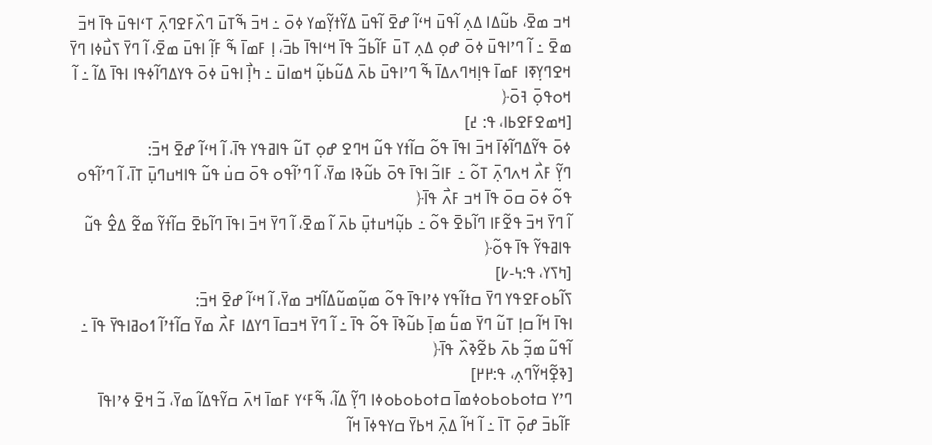ߞߏ ߘߐ߫، ߕߎ߬ߡߊ ߡߍ߲ ߊ߬ߟߎ߫ ߞߵߊ߬ ߝߐ߫ ߊ߬ߟߎ߫ ߡߌ߬ߙߌ߲߬ߘߌ ߦߋ߫ ߸ ߞߏ߫ ߒ߬ߠߎ߫ ߣߍ߰ߓߐߣߍ߲߫ ߠߵߊߟߎ߫ ߟߊ߫ ߞߏ߫ ߘߐ߫ ߸ ߊ߬ ߣߴߊߟߎ߫ ߦߋ߫ ߝߋ߲ ߡߍ߲ ߠߎ߫ ߓߊ߬ߕߏ߬ ߟߊ߫ ߞߵߊߟߊ߫ ߕߏ߫، ߊ߲ ߓߘߊ߫ ߒ߬ ߓߊ߲߬ ߊߟߎ߫ ߘߐ߫، ߊ߬ ߣߌ߫ ߖߎ߯ߦߊ ߣߌ߫ ߞߐߣߌ߲ߧߊ ߓߘߊ߫ ߟߊ߲ߞߣߍߡߊ߫ ߒ߬ ߣߴߊߟߎ߫ ߕߍ߫ ߡߎ߬ߕߎ߲߬ ߞߘߊߎ߫ ߸ ߤߊ߲߯ ߊߟߎ߫ ߦߋ߫ ߟߌߡߣߊ߬ߦߟߊ ߊߟߊ߫ ߡߊ߬ ߸ ߊ߬ ߞߋߟߋ߲߫ ߔߋ߫﴿
[ߞߘߐߓߐߕߊ، ߟ: ߄]
ߦߋ߫ ߟߌ߬ߡߣߊ߬ߦߊ߫ ߞߏ߫ ߊߟߊ߫ ߟߋ߬ ߛߊ߬ߙߌ ߟߎ߬ ߞߣߐ ߝߋ߲ ߠߎ߬ ߟߊߥߟߌ ߟߊ߫، ߊ߬ ߞߵߊ߬ ߝߐ߫ ߞߏ߫:
ߣߌ߲߬ ߓߍ߯ ߞߍߣߍ߲߫ ߠߋ߬ ߸ ߓߊߏ߬ ߊߟߊ߫ ߟߋ߫ ߕߎ߬ߢߊ ߘߌ߫، ߊ߬ ߣߴߊ߬ߟߋ ߟߋ߫ ߛߎ߭ ߟߎ߬ ߟߊߞߎߣߎ߲߫ ߠߊ߫، ߊ߬ ߣߴߊ߬ߟߋ ߟߋ߬ ߦߋ߫ ߛߋ߫ ߟߊ߫ ߞߏ ߓߍ߯ ߟߊ߫﴿
ߊ߬ ߣߌ߫ ߞߏ߫ ߟߐ߬ߓߊ ߣߊ߬ߕߐ߫ ߟߋ߬ ߸ ߕߎ߲߬ߞߎߙߎ߲߫ ߕߍ߫ ߊ߬ ߘߐ߫، ߊ߬ ߣߌ߫ ߞߏ߫ ߊߟߊ߫ ߣߊ߬ߕߐ߫ ߛߊ߬ߙߌ߬ ߘߐ߬ ߡߐ߮ ߟߎ߬ ߟߊߥߟߌ߬ ߟߊ߫ ߟߋ߬﴿
[ߤߖߌ، ߟ:߆-߇]
ߖߊ߬ߕߋߓߐߟߌ ߣߌ߫ ߛߙߊ߬ߟߌ ߦߴߊߟߊ߫ ߟߋ߬ ߘߎ߲߬ߘߎ߬ߡߊ߬ߞߏ ߘߌ߫، ߊ߬ ߞߵߊ߬ ߝߐ߫ ߞߏ߫:
ߊߟߊ߫ ߞߊ߬ ߛߊ߲ ߠߎ߬ ߣߌ߫ ߘߎ߱ ߘߊ߲߫ ߕߎ߬ߢߊ߫ ߟߋ߬ ߟߊ߫ ߸ ߊ߬ ߣߌ߫ ߞߏߛߊ߫ ߣߌߡߊ ߓߍ߯ ߘߌ߫ ߛߊ߬ߙߴߊ߬ ߗߋߥߊߟߌ߫ ߟߊ߫ ߸ ߊ߬ߟߎ߬ ߘߏ߲߬ ߕߍ߫ ߕߐ߬ߢߍ߰ ߟߊ߫﴿
[ߢߐ߲߬ߞߌ߬ߣߍ߲، ߟ:߂߂]
ߣߴߌ ߛߙߋߕߋߕߋߦߘߊ߫ ߛߙߋߕߋߕߋߦߊ ߣߌ߲߬ ߡߊ߬، ߒ߬ߓߵߌ ߓߘߊ߫ ߞߍ߫ ߛߌ߬ߟߡߊ߬ ߘߌ߫، ߏ߬ ߞߐ߫ ߦߴߊߟߊ߫ ߓߊ߬ߕߏ߫ ߝߋ߲߫ ߠߊ߫ ߸ ߊ߬ ߞߊ߬ ߡߍ߲߫ ߞߕߌ߫ ߛߌߟߦߊ߫ ߞߊ߬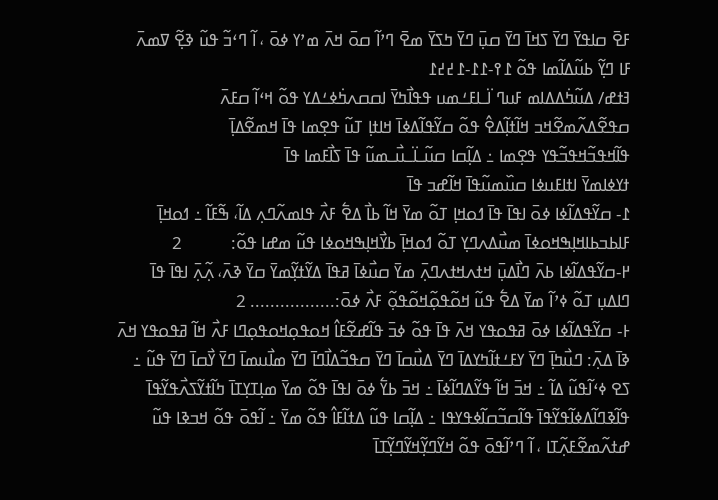ߓߐ߫ ߛߊߟߌ߫ ߣߌ߫ ߖߞߊ߫ ߣߌ߫ ߛߎ߲߫ ߣߌ߫ ߤߖߌ߫ ߘߐ߫ ߣߴߊ߬ ߛߋ߫ ߞߍ߫ ߘߴߌ ߦߋ߫ ، ߊ߬ ߣߵߏ߬ ߟߎ߬ ߢߐ߲߬ ߜߘߍ߫
ߓߊ ߣߌ߲߬ ߕߎ߬ߡߊ߬ߘߊ ߟߋ߬ ߁߉-߁߁-߁߄߄߁
ߔߙߝ/ ߡߎ߬ߤ߭ߡߡߊߘ ߓߎߣ ߊ߳ߺߊߓߑߘߎ ߟߟߊ߯ߤߌ߫ ߊߛߛߍߤ߭ߦߑߡߌ ߟߋ߬ ߞߵߊ߬ ߛߓߍ߫
ߛߟߐ߬ߡߍ߬ߘߐ߬ߞߏ ߞߊ߬ߙߊ߲߬ߡߐ߮ ߟߋ߬ ߛߌ߬ߟߊ߬ߡߦߊ߫ ߞߊߙߊ߲ ߠߎ߬ ߟߐ߲ߘߊ ߟߊ߫ ߞߘߐ߬ߡߊ߲߫
ߟߊ߬ߞߟߏ߬ߞߟߏ߬ߟߌ ߟߐ߲ߘߊ ߸ ߡߊ߲߬ߛߊ ߛߎ߬ߺߊ߳ߺߎ߯ߺߘߎ߬ ߟߊ߫ ߖߊ߯ߓߘߊ ߟߊ߫
ߙߌߦߊߘߌ߫ ߊߙߊߓߎߦߊ ߛߎ߰ߘߎ߬ߟߊ߫ ߞߊ߬ߝߏ ߟߊ߫
߁- ߛߌ߬ߟߡߊ߬ߦߊ ߦߋ߫ ߊߟߊ߫ ߟߊ߫ ߗߋߞߊ߲ ߠߋ߬ ߘߌ߫ ߞߊ߬ ߕߊ߯ ߡߐ߱ ߓߍ߯ ߟߊߘߍ߬ߣߍ߲ ߡߊ߬، ߒ߬ߓߊ߬ ߸ ߗߋߞߊ߲߫ ߓߊߕߏߕߊߞߊ߲ߒߞߋߦߊ߫ ߘߎ߯ߡߍߣߌ߲ ߠߋ߬ ߗߋߞߊ߲߫ ߕߌ߯ߞߊ߲ߒߞߋߦߊ ߟߎ߬ ߘߝߊ ߟߋ߬:           2
߂-ߛߌ߬ߟߡߊ߬ߦߊ ߕߍ߫ ߣߊ߯ߡߎ߲߫ ߞߙߍߞߙߍߣߍ߲߫ ߘߌ߫ ߛߎ߯ߦߊ߫ ߥߟߊ߫ ߡߌ߬ߙߌ߲߬ߘߌ߫ ߛߌ߫ ߢߍ߫، ߍ߲߬ߍ߲߫ ߊߟߊ߫ ߟߊ߫ ߣߊߡߎ߲ ߠߋ߬ ߦߴߊ߬ ߘߌ߫ ߡߐ߱ ߟߎ߬ ߞߋ߬ߟߋ߲߬ߞߋ߬ߟߋ߲߬ ߓߍ߯ ߦߋ߫:................. 2
߅- ߛߌ߬ߟߡߊ߬ߦߊ ߦߋ߫ ߥߟߋߟߌ ߞߍ߫ ߟߊ߫ ߟߋ߬ ߦߏ߫ ߟߊ߬ߝߐ߬ߓߊ߮ ߞߋߟߋ߲ߞߋߟߋ߲ߣߊ ߓߍ߯ ߞߊ߬ ߥߟߋߟߌ ߞߍ߫ ߢߊ߫ ߡߍ߲߫: ߣߎ߯ߤߊ߲߫ ߣߌ߫ ߌߓߑߙߊ߬ߤߌߡߊ߫ ߣߌ߫ ߡߎ߯ߛߊ߫ ߣߌ߫ ߛߟߏ߬ߡߊ߯ߣߊ߫ ߣߌ߫ ߘߊ߯ߎߘߊ߫ ߣߌ߫ ߌ߯ߛߊ߫ ߣߌ߫ ߟߎ߬ ߸ ߖߐ ߦߵߊ߬ߟߎ߬ ߡߊ߬ ߸ ߞߏ߫ ߞߊ߬ ߟߌ߬ߡߣߊ߬ߦߊ߫ ߸ ߞߏ߫ ߕߌ߱ ߦߋ߫ ߊߟߊ߫ ߟߋ߬ ߘߌ߫ ߘߊ߲ߠߌ߲ߠߊ߫ ߤߊ߬ߙߌ߬ߖߍ߯ߟߌ߬ߟߊ߫ ߟߊ߬ߢߣߊ߬ߡߦߊ߬ߟߌ߬ߟߊ߫ ߟߊ߬ߛߏ߬ߛߊ߬ߦߟߌߟߊ ߸ ߡߊ߲߬ߛߊ ߟߎ߬ ߡߙߊ߬ߓߊ߮ ߟߋ߬ ߘߌ߫ ߸ ߊ߬ߟߋ߫ ߟߋ߬ ߞߏߢߊ ߟߎ߬ ߝߙߍ߬ߘߐ߬ߓߍ߲߬ߠߊ ، ߊ߬ ߣߴߊ߬ߟߋ߫ ߟߋ߬ ߞߌ߬ߣߌ߲߬ߞߌ߬ߣߌ߲߬ߠߊ߫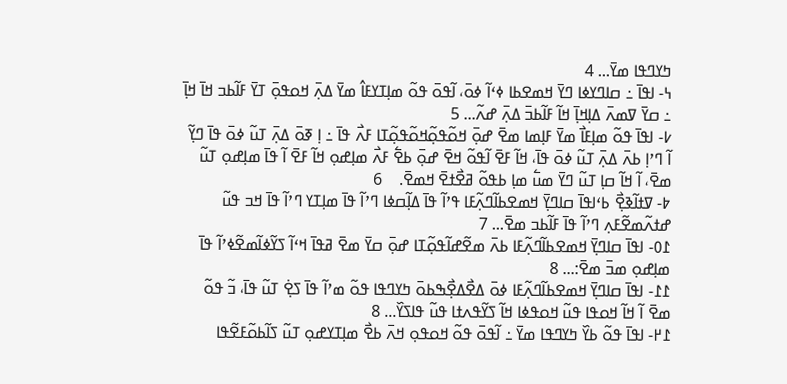ߤߌߣߟߊ ߘߌ߫... 4
߆- ߊߟߊ߫ ߸ ߛߊߣߌߦߊ ߣߌ߫ ߞߘߐߕߊ ߦߵߊ߬ ߦߋ߫، ߊ߬ߟߋ߫ ߟߋ߬ ߘߊ߲ߠߌߓߊ߮ ߘߌ߫ ߡߍ߲߫ ߞߋߟߋ߲߫ ߠߌ߫ ߓߊ߬ߕߏ ߞߊ߫ ߞߊ߲߫ ߸ ߛߌ߫ ߜߘߍ߫ ߡߊ߲ߞߊ߲߫ ߞߊ߬ ߓߊ߬ߕߏ߫ ߡߍ߲߫ ߝߍ߬... 5
߇- ߊߟߊ߫ ߟߋ߬ ߘߊ߲ߓߊ߯ ߘߌ߫ ߓߊ߲ߘߊ ߘߐ߫ ߝߋ߲߫ ߞߋ߬ߟߋ߲߬ߞߋ߬ߟߋ߲߬ߠߊ ߓߍ߯ ߟߊ߫ ߸ ߊ߲ ߧߋ߫ ߡߍ߲߫ ߠߎ߬ ߦߋ߫ ߟߊ߫ ߣߌ߲߬ ߊ߬ ߣߴߊ߲ ߕߍ߫ ߡߍ߲߫ ߠߎ߬ ߦߋ߫ ߟߊ߫، ߞߊ߬ ߓߐ߫ ߊ߬ߟߋ߬ ߞߐ߫ ߝߋ߲߫ ߕߐ߱ ߓߍ߯ ߘߊ߲ߝߋ߲ ߞߊ߬ ߓߐ߫ ߊ߬ ߟߊ߫ ߘߊ߲ߝߋ߲ ߠߎ߬ ߘߐ߫، ߊ߬ ߞߊ߬ ߛߊ߲ ߠߎ߬ ߣߌ߫ ߘߎ߱ ߘߊ߲ ߕߟߋ߬ ߥߐ߯ߙߐ߫ ߞߘߐ߫.    6
߈- ߜߙߊ߬ߢߐ߲߯ ߕߵߊߟߊ߫ ߛߊߣߌ߲߫ ߞߘߐߕߊ߬ߣߍ߲߬ߓߊ ߟߴߊ߬ ߟߊ߫ ߡߊ߲߬ߛߦߊ ߣߴߊ߬ ߟߊ߫ ߘߊ߲ߠߌ ߣߴߊ߬ ߟߊ߫ ߞߏ ߟߎ߬ ߝߙߍ߬ߘߐ߬ߓߍ߲ ߣߴߊ߬ ߟߊ߫ ߓߊ߬ߕߏ ߘߐ߫... 7
߁߀- ߊߟߊ߫ ߛߊߣߌ߲߫ ߞߘߐߕߊ߬ߣߍ߲߬ߓߊ ߕߍ߫ ߘߐ߬ߝߊ߬ߟߋ߲߬ߠߊ ߝߋ߲߫ ߛߌ߫ ߘߐ߫ ߥߟߊ߫ ߞߵߊ߬ ߖߌ߬ߦߊ߬ߘߐ߬ߦߴߊ߬ ߟߊ߫ ߘߊ߲ߝߋ߲ ߘߏ߫ ߘߐ߫:... 8
߁߁- ߊߟߊ߫ ߛߊߣߌ߲߫ ߞߘߐߕߊ߬ߣߍ߲߬ߓߊ ߦߋ߫ ߡߐ߯ߡߐ߲߯ߒߕߋ߫ ߤߌߣߟߊ ߟߋ߬ ߘߴߊ߬ ߟߊ߫ ߖߐ߲߭ ߠߎ߬ ߟߊ߫، ߏ߬ ߟߋ߬ ߘߐ߫ ߊ߬ ߞߊ߬ ߞߋߟߊ ߟߎ߬ ߞߋߟߦߊ ߞߊ߬ ߖߌ߬ߟߍߙߊ ߟߎ߬ ߟߊߖߌ߰... 8
߁߂- ߊߟߊ߫ ߟߋ߬ ߕߌ߰ ߤߌߣߟߊ ߘߌ߫ ߸ ߊ߬ߟߋ߫ ߟߋ߬ ߞߋߟߋ߲ ߞߍ߫ ߕߐ߯ ߘߊ߲ߠߌߝߋ߲ ߠߎ߬ ߖߊ߬ߕߋ߬ߓߐ߬ߟߊ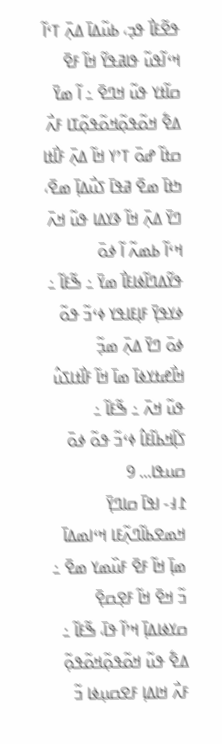ߟߐ߬ߓߊ߯ ߟߏ߲، ߕߎ߬ߡߊ߫ ߡߍ߲߫ ߠߵߊ߬ ߞߵߊ߬ߟߎ߬ ߟߊߥߟߌ߬ ߞߊ߬ ߓߐ߫ ߛߊ߬ߙߌ ߟߎ߬ ߞߣߐ߫ ߸ ߊ߬ ߘߌ߫ ߡߐ߱ ߞߋ߬ߟߋ߲߬ߞߋ߬ߟߋ߲߬ߠߊ ߓߍ߯ ߛߙߊ߬ ߝߋ߫ ߠߴߌ ߞߊ߬ ߡߍ߲߫ ߓߊ߯ߙߊ ߤߙߊ߫ ߘߐ߫ ߥߟߊ߫ ߖߎ߯ߡߊ߲߫ ߘߐ߫، ߣߌ߫ ߡߍ߲߫ ߞߊ߬ ߢߌߡߊ ߟߎ߬ ߞߍ߫ ߞߵߊ߬ ߕߘߍ߬ ߊ߬ ߦߋ߫ ߟߌ߬ߡߣߊ߬ߦߊߓߊ߯ ߘߌ߫ ߸ ߒ߬ߓߊ߬ ߸ ߦߌߟߌ߲߫ ߓߊ߲ߓߊߟߌ ߦߵߏ߬ ߟߋ߬ ߦߋ߫ ߣߌ߫ ߡߍ߲߫ ߘߏ߲߬ ߞߊ߯ߝߙߌߦߊ߫ ߘߊ߫ ߞߊ߬ ߓߊ߯ߙߊߖߎ߮ ߟߎ߬ ߞߍ߫ ߸ ߒ߬ߓߊ߬ ߸ ߖߊ߲߬ߞߕߊ߬ߓߊ߮ ߦߵߏ߬ ߟߋ߬ ߦߋ߫ ߛߎߟߊ... 9
߁߃- ߊߟߊ߫ ߛߊߣߌ߲߫ ߞߘߐߕߊ߬ߣߍ߲߬ߓߊ ߞߵߊߘߡߊ߫ ߘߊ߲߫ ߞߊ߬ ߓߐ߫ ߓߎ߰ߘߌ ߘߐ߫ ߸ ߏ߬ ߞߐ߫ ߞߊ߬ ߓߐ߲ߛߐ߲߫ ߛߌߦߊߡߊ߲߫ ߞߴߊ߬ ߟߊ߫، ߒ߬ߓߊ߬ ߸ ߡߐ߱ ߟߎ߬ ߞߋ߬ߟߋ߲߬ߞߋ߬ߟߋ߲߬ ߓߍ߯ ߞߊߡߊ߲ ߓߐߛߎ߲ߦߊ ߏ߬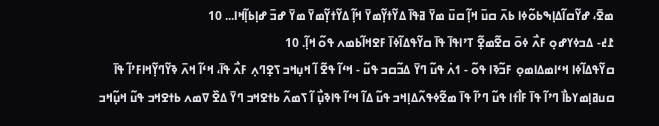ߘߐ߫، ߝߌ߬ߛߊ߬ߡߊ߲ߒߕߋ߬ߦߊ ߕߍ߫ ߛߎ߫ ߞߊ߲߬ ߛߎ߫ ߘߌ߫ ߥߟߊ߫ ߡߌ߬ߙߌ߲߬ߘߌ߫ ߞߊ߲߬ ߡߌ߬ߙߌ߲߬ߘߌ߫ ߘߌ߫ ߝߏ߫ ߝߊ߲ߕߊ߲߬ߞߊ... 10
߁߄- ߡߏߦߌߝߋ߲ ߓߍ߯ ߦߋ߫ ߛߐ߬ߘߐ߲߬ ߠߴߊߟߊ߫ ߟߊ߫ ߛߌ߬ߟߡߊ߬ߦߊ߫ ߓߐߞߊ߬ߕߘߍ ߟߋ߬ ߞߊ߲߬. 10
ߛߌ߬ߟߡߊ߬ߦߊ ߞߵߊߘߡߊߘߋ߲ ߓߏ߬ߢߊ ߟߋ߬ - ߗߍ߭ ߟߎ߬ ߣߌ߫ ߡߏ߬ߛߏ ߟߎ߬ - ߞߵߊ߬ ߟߐ߬ ߊ߬ ߞߎ߲ߞߏ ߖߐ߲ߣߍ߲ ߓߍ߯ ߟߊ߫، ߞߵߊ߬ ߞߍ߫ ߢߌ߬ߣߌ߲߬ߞߊߓߴߊ߬ ߟߊ߫ ߛߎߥߊ߲ߘߌߕߊ߯ ߣߴߊ߬ ߟߊ߫ ߓߊ߯ߙߊ ߟߎ߬ ߣߴߊ߬ ߟߊ߫ ߘߐ߬ߦߟߍ߬ߡߊ߲ߞߏ ߟߎ߬ ߡߊ߬ ߞߵߊ߬ ߟߊߢߎ߲߯ ߊ߬ ߖߘߍ߬ ߕߙߐߞߏ ߣߌ߫ ߡߐ߰ ߜߘߍ ߕߙߐߞߏ ߟߎ߬ ߞߎ߲߬ߞߏ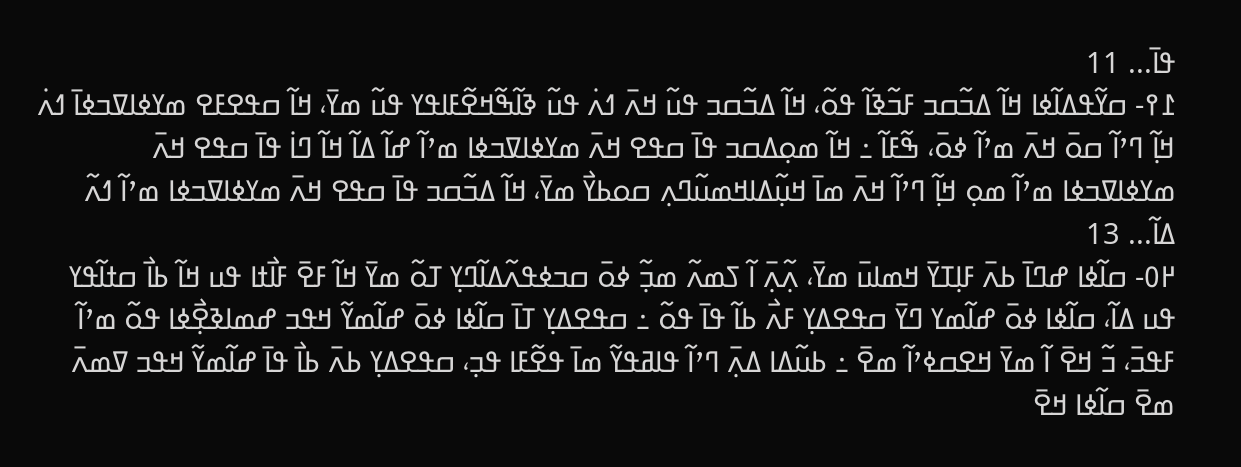ߟߊ߫... 11
߁߉- ߛߌ߬ߟߡߊ߬ߦߊ ߞߊ߬ ߡߏ߬ߛߏ ߓߏ߬ߢߊ߬ ߟߋ߬، ߞߊ߬ ߡߏ߬ߛߏ ߟߎ߬ ߞߍ߫ ߗߍ߭ ߟߎ߬ ߢߊ߬ߒ߬ߞߐ߬ߓߊߟߌ ߟߎ߬ ߘߌ߫، ߞߊ߬ ߛߟߐߓߐ ߘߌߦߊߜߏߦߊ߫ ߗߍ߭ ߞߊ߲߬ ߣߴߊ߬ ߛߋ߫ ߞߍ߫ ߘߴߊ߬ ߦߋ߫، ߒ߬ߓߊ߬ ߸ ߞߊ߬ ߘߋ߲ߡߛߏ ߟߊ߫ ߛߟߐ ߞߍ߫ ߘߌߦߊߜߏߦߊ ߘߴߊ߬ ߝߊ߬ ߡߊ߬ ߞߊ߬ ߣߊ߭ ߟߊ߫ ߛߟߐ ߞߍ߫ ߘߌߦߊߜߏߦߊ ߘߴߊ߬ ߘߋ߲ ߞߊ߲߬ ߣߴߊ߬ ߞߍ߫ ߘߊ߫ ߞߎ߲߬ߡߊߞߘߎ߬ߣߍ߲ ߛߋߕߌ߯ ߘߌ߫، ߞߊ߬ ߡߏ߬ߛߏ ߟߊ߫ ߛߟߐ ߞߍ߫ ߘߌߦߊߜߏߦߊ ߘߴߊ߬ ߗߍ߬ ߡߊ߬... 13
߂߀- ߛߊ߬ߦߊ ߝߣߊ߫ ߕߍ߫ ߓߊ߲ߠߌ߫ ߞߘߊߎ߫ ߘߌ߫، ߍ߲߬ߍ߲߫ ߊ߬ ߖߘߍ߬ ߘߏ߲߬ ߦߋ߫ ߛߏߦߟߍ߬ߡߊ߬ߣߌ߲ ߠߋ߬ ߘߌ߫ ߞߊ߬ ߓߐ߫ ߓߊ߯ߙߊ ߟߎ ߞߊ߬ ߕߊ߯ ߛߙߊ߬ߟߌ ߟߎ ߡߊ߬، ߛߊ߬ߦߊ ߦߋ߫ ߝߊ߬ߘߌ ߣߌ߫ ߛߟߐߡߌ߲ ߓߍ߯ ߕߊ߬ ߟߊ߫ ߟߋ߬ ߸ ߛߟߐߡߌ߲ ߠߊ߫ ߛߊ߬ߦߊ ߦߋ߫ ߝߊ߬ߘߌ߬ ߞߟߏ ߝߘߊߢߐ߲߯ߦߊ ߟߋ߬ ߘߴߊ߬ ߓߟߏ߫، ߏ߬ ߞߐ߫ ߊ߬ ߘߌ߫ ߞߐߛߦߴߊ߬ ߘߐ߫ ߸ ߕߎ߬ߡߊ ߡߍ߲߫ ߣߴߊ߬ ߟߊߥߟߌ߬ ߘߊ߫ ߟߐ߬ߓߊ ߟߏ߲، ߛߟߐߡߌ߲ ߕߍ߫ ߕߊ߯ ߟߊ߫ ߝߊ߬ߘߌ߬ ߞߟߏ ߜߘߍ߫ ߘߐ߫ ߛߊ߬ߦߊ ߞߐ߫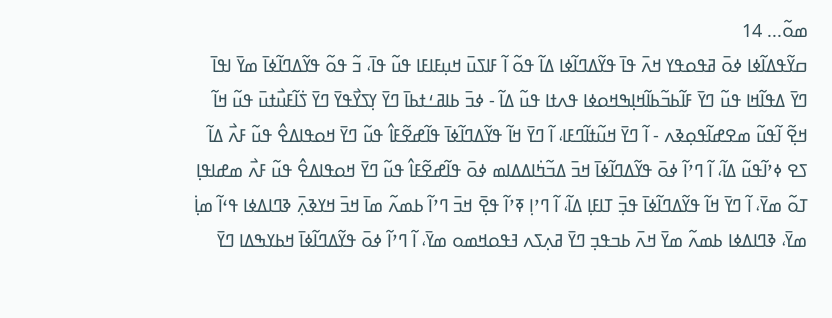ߘߋ߬... 14
ߛߌ߬ߟߡߊ߬ߦߊ ߦߋ߫ ߥߟߋߟߌ ߞߍ߫ ߟߊ߫ ߟߌ߬ߡߣߊ߬ߦߊ ߡߊ߬ ߟߋ߬ ߊ߬ ߓߊߖߎ߫ ߞߎ߲ߓߊߓߊ ߟߎ߬ ߟߊ߫، ߏ߬ ߟߋ߬ ߟߌ߬ߡߣߊ߬ߦߊ߫ ߘߌ߫ ߊߟߊ߫ ߣߌ߫ ߡߟߊ߬ߞߊ ߟߎ߬ ߣߌ߫ ߓߊ߬ߕߏ߬ߕߊ߬ߞߊ߲ߒߞߋߦߊ ߟߍߙߊ ߟߎ߬ ߡߊ߬ - ߦߏ߫ ߕߊߥߑߙߕߊ߫ ߣߌ߫ ߌ߲ߖߌ߯ߟߌ߫ ߣߌ߫ ߖ߭ߊ߬ߓߎ߯ߙߎ߫ ߟߎ߬ ߞߊ߬ ߞߐ߲߬ ߊ߬ߟߎ߬ ߘߐߝߊ߬ߟߋ߲ߢߍ - ߊ߬ ߣߌ߫ ߞߎ߬ߙߊ߬ߣߓߊ، ߊ߬ ߣߌ߫ ߞߊ߬ ߟߌ߬ߡߣߊ߬ߦߊ߫ ߟߊ߬ߝߐ߬ߓߊ߮ ߟߎ߬ ߣߌ߫ ߞߋߟߊߡߐ߮ ߟߎ߬ ߓߍ߯ ߡߊ߬ ߖߐ ߦߴߊ߬ߟߎ߬ ߡߊ߬، ߊ߬ ߣߴߊ߬ ߦߋ߫ ߟߌ߬ߡߣߊ߬ߦߊ߫ ߞߏ߫ ߡߏ߬ߤ߭ߊߡߡߊߘ ߦߋ߫ ߟߊ߬ߝߐ߬ߓߊ߮ ߟߎ߬ ߣߌ߫ ߞߋߟߊߡߐ߮ ߟߎ߬ ߓߍ߯ ߘߝߊߟߊ߲ ߠߋ߬ ߘߌ߫، ߊ߬ ߣߌ߫ ߞߊ߬ ߟߌ߬ߡߣߊ߬ߦߊ߫ ߟߏ߲߫ ߠߊߓߊ߲ ߡߊ߬، ߊ߬ ߣߴߊ߲ ߧߴߊ߬ ߟߐ߲߫ ߞߏ߫ ߣߴߊ߬ ߕߘߍ߬ ߘߊ߫ ߞߏ߫ ߞߌߢߍ߲߫ ߢߣߊߡߦߊ ߟߵߊ߬ ߘߊ߲߭ ߘߌ߫، ߢߣߊߡߦߊ ߕߘߍ߬ ߘߌ߫ ߞߍ߫ ߕߏߟߏ߲ ߣߌ߫ ߥߍ߲ߖߍ ߔߟߋߞߘߋ ߘߌ߫، ߊ߬ ߣߴߊ߬ ߦߋ߫ ߟߌ߬ߡߣߊ߬ߦߊ߫ ߞߕߌߒߡߊ ߣߌ߫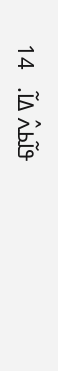ߟߊ߬ߕߍ߮ ߡߊ߬.   14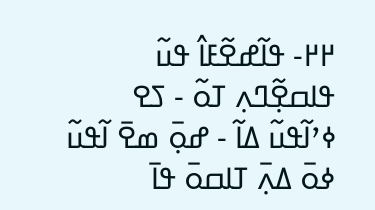߂߂- ߟߊ߬ߝߐ߬ߓߊ߮ ߟߎ߬ ߟߊߛߐ߲߬ߣߍ߲ ߠߋ߬ - ߖߐ ߦߴߊ߬ߟߎ߬ ߡߊ߬ - ߝߋ߲߫ ߘߐ߫ ߊ߬ߟߎ߬ ߦߋ߫ ߡߍ߲߫ ߠߊߛߋ߫ ߟߊ߫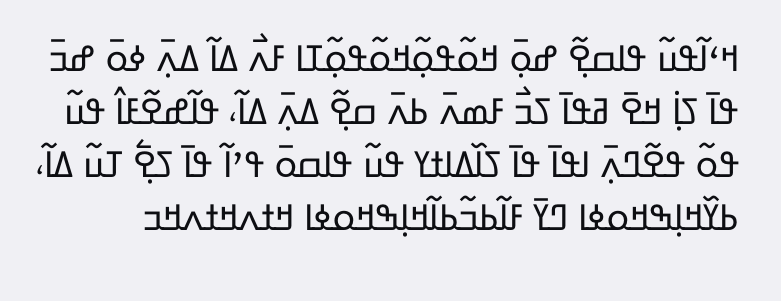ߞߵߊ߬ߟߎ߬ ߟߊߛߐ߲߬ ߝߋ߲߫ ߞߋ߬ߟߋ߲߬ߞߋ߬ߟߋ߲߬ߠߊ ߓߍ߯ ߡߊ߬ ߡߍ߲߫ ߦߋ߫ ߝߏ߫ ߟߊ߫ ߖߊ߲߭ ߞߐ߫ ߥߟߊ߫ ߖߏ߯ ߓߘߍ߫ ߕߍ߫ ߛߐ߲߬ ߡߍ߲߫ ߡߊ߬، ߟߊ߬ߝߐ߬ߓߊ߮ ߟߎ߬ ߟߋ߬ ߟߐ߬ߣߍ߲߫ ߊߟߊ߫ ߟߊ߫ ߖߊ߰ߡߊߙߌ ߟߎ߬ ߟߊߛߋ߫ ߟߴߊ߬ ߟߊ߫ ߖߐ߲߱ ߠߎ߬ ߡߊ߬، ߕߌ߰ߞߊ߲ߒߞߋߦߊ ߣߌ߫ ߓߊ߬ߕߏ߬ߕߊ߬ߞߊ߲ߒߞߋߦߊ ߞߙߍߞߙߍߞߏ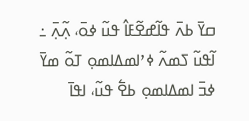ߛߌ߫ ߕߍ߫ ߟߊ߬ߝߐ߬ߓߊ߮ ߟߎ߬ ߦߋ߫، ߍ߲߬ߍ߲߫ ߸ ߊ߬ߟߎ߬ ߖߘߍ߬ ߦߴߊߘߡߊߘߋ߲ ߠߋ߬ ߘߌ߫ ߦߏ߫ ߊߘߡߊߘߋ߲ ߕߐ߱ ߟߎ߬، ߊߟߊ߫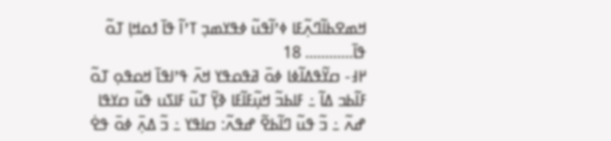ߞߘߐߕߊ߬ߣߍ߲߬ߓߊ ߦߴߊ߬ߟߎ߬ ߦߟߌߘߏ߲ ߠߴߊ߬ ߟߊ߫ ߗߋߞߊ߲ ߠߋ߬ ߟߊ߫............ 18
߂߃- ߛߌ߬ߟߡߊ߬ߦߊ ߦߋ߫ ߥߟߋߟߌ ߞߍ߫ ߟߴߊߟߊ߫ ߞߋߟߋ߲ ߠߋ߬ ߓߊ߬ߕߏ ߡߊ߬ ߸ ߓߊߕߏ߬ ߞߎ߲߬ߓߊ߬ߓߊ ߢߌ߲߬ ߠߎ߬ ߓߊߖߎ ߟߎ߬ ߛߌߟߊ ߝߍ߬ ߸ ߏ߬ ߟߎ߬ ߣߊ߬ߕߐ߬ ߝߟߍ߬: ߛߊߟߌ ߸ ߏ߬ ߡߍ߲߫ ߦߋ߫ ߟߐ߭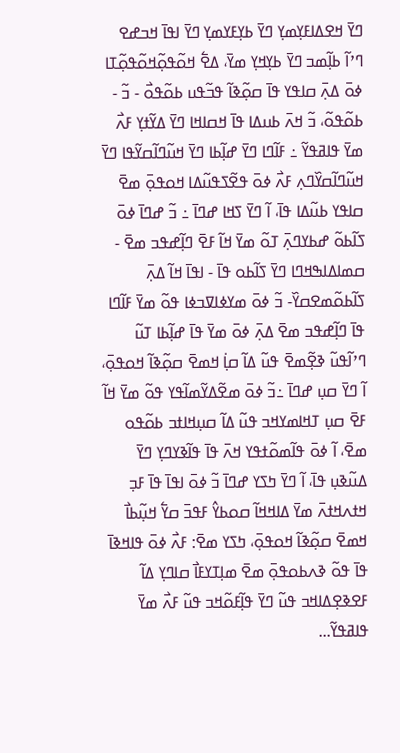ߣߌ߫ ߞߐߡߊߓߌ߲ߘߌ߲ ߣߌ߫ ߕߌ߲ߓߌߘߌ߲ ߣߌ߫ ߊߟߊ߫ ߞߏߝߐ ߣߴߊ߬ ߕߊ߲߬ߘߏ ߣߌ߫ ߕߌ߲ߞߌ߲ ߘߌ߫، ߡߐ߱ ߞߋ߬ߟߋ߲߬ߞߋ߬ߟߋ߲߬ߠߊ ߦߋ߫ ߡߍ߲߫ ߛߊߟߌ ߟߊ߫ ߛߋ߲߬ߢߊ߬ ߟߏ߬ߟߎ ߕߋ߬ߟߋ߯ - ߏ߬ - ߕߋ߬ߟߋ߬، ߏ߬ ߞߍ߫ ߕߎߡߊ ߟߊ߫ ߞߛߊߞߊ ߣߌ߫ ߡߌ߬ߙߌ߲ ߓߍ߯ ߘߌ߫ ߟߊߥߟߌ߬ ߸ ߓߊ߬ߣߊ ߣߌ߫ ߝߊ߲߬ߕߊ ߣߌ߫ ߞߎ߬ߣߊ߬ߛߌ߬ߟߊ ߣߌ߫ ߞߎ߬ߣߊ߬ߛߌ߰ߣߍ߲ ߓߍ߯ ߦߋ߫ ߟߐ߬ߖߟߎ߬ߡߊ ߞߋߟߋ߲߫ ߘߐ߫ ߛߊߟߌ ߕߎ߬ߡߊ ߟߊ߫، ߊ߬ ߣߌ߫ ߖߞߊ ߝߣߊ߫ ߸ ߏ߬ ߝߣߊ߫ ߦߋ߫ ߖߊ߬ߕߋ߬ ߝߕߌߣߍ߲߫ ߠߋ߬ ߘߌ߫ ߞߊ߬ ߓߐ߫ ߣߊ߲߬ߝߟߏ ߘߐ߫ - ߛߘߊߡߊߒߞߣߊ ߣߌ߫ ߖߊ߬ߕߋ ߟߊ߫ - ߊߟߊ߫ ߞߊ߬ ߡߍ߲߫ ߖߊ߬ߕߋ߬ߘߐߛߌ߰- ߏ߬ ߦߋ߫ ߘߌߦߊߜߏߦߊ ߟߋ߬ ߘߌ߫ ߓߊ߬ߣߊ ߟߊ߫ ߣߊ߲߬ߝߟߏ ߘߐ߫ ߡߍ߲߫ ߦߋ߫ ߘߌ߫ ߟߊ߫ ߝߊ߲߬ߕߊ ߠߎ߬ ߣߴߊ߬ߟߎ߬ ߢߐ߲߬ߘߐ߫ ߟߎ߬ ߡߊ߬ ߛߊ߲߭ ߞߘߐ߫ ߛߋ߲߬ߢߊ߬ ߞߋߟߋ߲߫، ߊ߬ ߣߌ߫ ߛߎ߲ ߝߣߊ߫ ߸ߏ߬ ߦߋ߫ ߘߐ߬ߡߌ߬ߘߊ߬ߟߌ ߟߋ߬ ߘߌ߫ ߞߊ߬ ߓߐ߫ ߛߎ߲ ߠߞߊߘߌߞߏ ߟߎ߬ ߡߊ߬ ߛߎ߲ߞߊߙߏ ߕߋ߬ߟߋ ߘߐ߫، ߊ߬ ߦߋ߫ ߟߊ߬ߘߋ߬ߙߟߌ ߞߍ߫ ߟߊ߫ ߟߊ߬ߢߌߣߌ߲ ߣߌ߫ ߡߎ߬ߢߎ߲ ߟߊ߫، ߊ߬ ߣߌ߫ ߤߖߌ ߝߣߊ߫ ߏ߬ ߦߋ߫ ߊߟߊ߫ ߟߊ߫ ߓߏ߲ ߞߙߍߞߙߍ߫ ߘߌ߫ ߡߊߞߞߊ߬ ߛߋߕߌ߮ ߓߟߏ߫ ߛߌ߱ ߞߎ߲߬ߕߊ߯ ߞߘߐ߫ ߛߋ߲߬ߢߊ߬ ߞߋߟߋ߲߫، ߤߖߌ ߘߐ߫: ߓߍ߯ ߦߋ߫ ߟߊߞߢߊ߫ ߟߊ߫ ߟߋ߬ ߢߍߕߋߟߋ߲߫ ߘߐ߫ ߘߊ߲ߠߌߓߊ߯ ߛߊߣߌ߲ ߡߊ߬ ߓߐߢߐ߲ߡߊߞߏ ߟߎ߬ ߣߌ߫ ߟߊ߲߬ߓߋ߬ߞߏ ߟߎ߬ ߓߍ߯ ߘߌ߫ ߟߊߥߟߌ߬...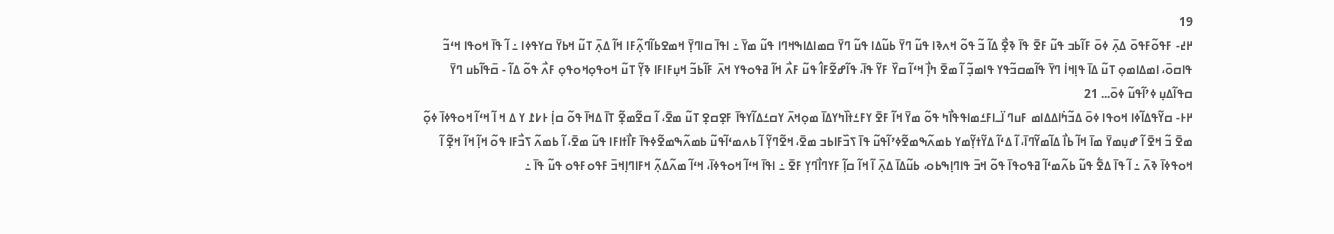19
߂߄- ߓߟߋ߬ߓߟߋ߫ ߡߍ߲߫ ߦߋ߫ ߓߊ߬ߕߏ ߟߎ߬ ߓߐ߫ ߟߊ߫ ߢߐ߲߯ ߡߊ߬ ߏ߬ ߟߋ߬ ߞߍߢߊ ߟߎ߬ ߣߌ߫ ߕߎ߬ߡߊ ߟߎ߬ ߣߌ߫ ߛߘߊߡߊߒߞߣߊ ߟߎ߬ ߘߌ߫ ߸ ߊߟߊ߫ ߛߊߣߌ߲߫ ߞߘߐߕߊ߬ߣߍ߲߬ߓߊ ߞߊ߬ ߡߍ߲߫ ߠߎ߬ ߞߕߌ߫ ߛߌߟߦߊ ߸ ߊ߬ ߟߊ߫ ߞߋߟߊ ߞߵߏ߬ ߟߊߛߋ߫، ߊߘߡߊߘߋ߲ ߠߎ߬ ߡߊ߫ ߟߊ߲ߞߊ߭ ߣߌ߫ ߟߊ߬ߘߛߏ߬ߟߌ ߟߊߘߏ߲߬ ߊ߬ ߘߐ߫ ߤߊ߲߯ ߞߵߊ߬ ߛߌ߰ ߓߌ߬ ߟߊ߫، ߟߊ߬ߝߐ߬ߓߊ߮ ߟߎ߬ ߓߍ߯ ߞߊ߬ ߥߟߋߟߌ ߞߍ߫ ߓߊ߬ߕߏ߬ ߞߎ߲ߓߊߓߊ ߢߌ߲߬ ߠߎ߬ ߞߋߟߋ߲ߞߋߟߋ߲ ߓߍ߯ ߟߋ߬ ߡߊ߬ - ߛ߫ߟߊ߬ߕߎ ߣߌ߫ ߛߟߊ߬ߡߎ߲ ߦߴߊ߬ߟߎ߬ ߦߋ߫... 21
߂߅- ߛߌ߬ߟߡߊ߬ߦߊ ߞߋߟߊ ߦߋ߫ ߡߏ߬ߤ߭ߊߡߡߊߘ ߓߎߣ ߊ߳ߺߊߓߑߘߊߟߟߊ߯ߤ ߟߋ߬ ߘߌ߫ ߞߊ߬ ߓߐ߫ ߌߓߑߙߊ߰ߤߌߡߊ߫ ߘߋ߲ߞߍ߫ ߌߛߑߡߊ߬ߌߟߊ߫ ߓߐ߲ߛߐ߲ ߠߎ߬ ߘߐ߫، ߊ߬ ߛߐ߬ߘߐ߲߬ ߠߊ߫ ߡߞߊ߫ ߟߋ߬ ߛߊ߲߭ ߅߇߁ ߌ ߡ ߞ ߊ߬ ߞߵߊ߬ ߞߋߟߦߊ߫ ߦߋ߲߬ ߘߐ߫ ߏ߬ ߞߐ߫ ߊ߬ ߝߎ߲ߘߌ߫ ߘߊ߫ ߞߊ߬ ߕߊ߯ ߡߊ߬ߘߌ߬ߣߊ߫، ߊ߬ ߡߵߊ߬ ߡߌ߬ߙߌ߲߬ߘߌ ߕߘߍ߬ߒߘߐ߬ߦߴߊ߬ߟߎ߬ ߟߊ߫ ߖߏ߰ߓߊߕߏ ߘߐ߫، ߞߐ߬ߣߌ߲߬ ߊ߬ ߕߍߘߵߊ߬ߟߎ߬ ߕߘߍ߬ߒߘߐ߬ߦߟߊ߫ ߓߊ߯ߙߊߓߊ ߟߎ߬ ߘߐ߫، ߊ߬ ߕߘߍ߬ ߖߏ߯ߓߊ ߟߋ߬ ߞߊ߲߬ ߞߊ߬ ߞߐ߲߬ ߊ߬ ߞߋߟߦߊ߫ ߢߍ߫ ߸ ߊ߬ ߟߊ߫ ߡߐ߱ ߟߎ߬ ߕߍ߬ߘߵߊ߬ ߥߟߋߟߊ߫ ߟߋ߬ ߞߏ߫ ߟߊߣߊ߲ߒߕߋ، ߕߎ߬ߡߊ߫ ߡߍ߲߫ ߊ߬ ߞߊ߬ ߛߊ߲߬ ߓߌߣߊ߯ߣߌ߲ ߓߐ߫ ߸ ߊߟߊ߫ ߞߵߊ߬ ߞߋߟߦߊ߫، ߞߵߊ߬ ߘߍ߬ߡߍ߲߬ ߞߓߊߣߊ߲ߞߏ߫ ߓߟߋߓߟߋ ߟߎ߬ ߟߊ߫ ߸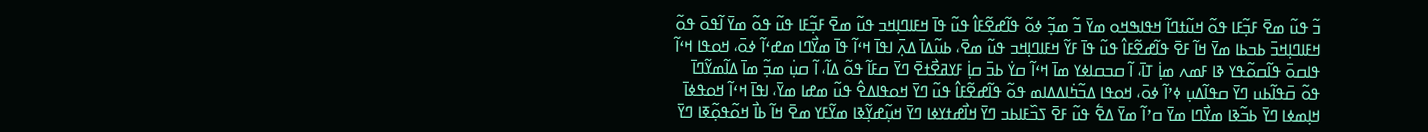ߏ߬ ߟߎ߬ ߘߐ߫ ߓߏ߲߬ߓߊ ߟߋ߬ ߞߎ߬ߙߣߊ߬ ߞߟߊߒߞߋ ߘߌ߫ ߏ߬ ߘߏ߲߬ ߦߋ߬ ߟߊ߬ߝߐ߬ߓߊ߮ ߟߎ߬ ߟߊ߫ ߞߓߊߣߊ߲ߞߏ ߟߎ߬ ߘߐ߫ ߓߏ߲߬ߓߊ ߟߎ߬ ߟߋ߬ ߘߌ߫ ߊ߬ߟߋ߫ ߟߋ߬ ߞߓߊߣߊ߲ߞߏ߫ ߕߏߕߊ ߘߌ߫ ߞߊ߬ ߓߐ߫ ߟߊ߬ߝߐ߬ߓߊ߮ ߟߎ߬ ߟߊ߫ ߓߌ߬ ߞߓߊߣߊ߲ߞߏ ߟߎ߬ ߘߐ߫، ߕߎ߬ߡߊ߫ ߡߍ߲߫ ߊߟߊ߫ ߞߵߊ߬ ߟߊ߫ ߘߌ߯ߣߊ ߘߝߵߊ߬ ߦߋ߫، ߞߋߟߊ ߞߵߊ߬ ߟߊߛߋ߫ ߟߊ߬ߛߋ߬ߟߌ ߢߊ ߓߘߍ ߘߊ߲߭ ߠߊ߫، ߊ߬ ߛߏߛߊߦߌ ߘߊ߫ ߞߵߊ߬ ߛߌ߭ ߕߏ߫ ߛߊ߲߭ ߓߌߥߐ߯ߙߐ߫ ߣߌ߫ ߛߓߊ߬ ߟߋ߬ ߡߊ߬، ߊ߬ ߛߎ߲߭ ߘߏ߲߬ ߘߊ߫ ߡߊ߬ߘߌ߬ߣߊ߫ ߟߋ߬ ߛ߫ߟߊ߬ߕߎ ߣߌ߫ ߛߟߊ߬ߡߎ߲ ߦߴߊ߬ ߦߋ߫، ߞߋߟߊ ߡߏ߬ߤ߭ߊߡߡߊߘ ߟߋ߬ ߟߊ߬ߝߐ߬ߓߊ߮ ߟߎ߬ ߣߌ߫ ߞߋߟߊߡߐ߮ ߟߎ߬ ߘߝߊ ߘߌ߫، ߊߟߊ߫ ߞߵߊ߬ ߞߋߟߦߊ߫ ߞߊ߲ߘߦߊ ߣߌ߫ ߕߏ߬ߢߊ ߘߌ߯ߣߊ ߘߌ߫ ߛߴߊ߬ ߘߌ߫ ߡߐ߱ ߟߎ߬ ߓߐ߫ ߖߏ߰ߓߊߕߏ ߣߌ߫ ߞߊ߯ߝߙߌߦߊ ߣߌ߫ ߞߎ߲߬ߝߌ߲߬ߢߊ ߘߌ߬ߓߌ ߘߐ߫ ߞߊ߬ ߕߊ߯ ߞߋ߬ߟߋ߲߬ߧߊ ߣߌ߫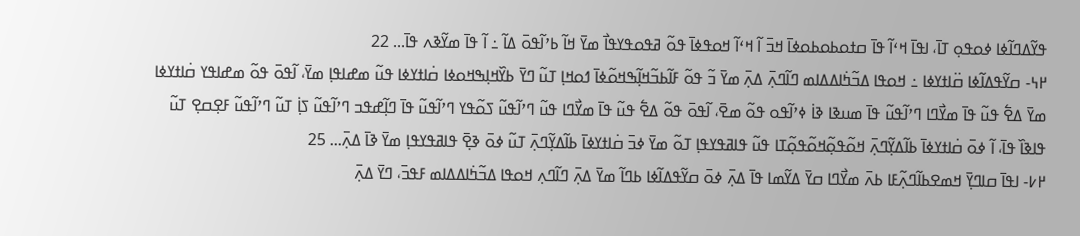ߟߌ߬ߡߣߊ߬ߦߊ ߦߋߟߋ߲ ߠߊ߫، ߊߟߊ߫ ߞߵߊ߬ ߟߊ߫ ߛߙߋߕߋߕߋߦߊ߫ ߞߏ߫ ߊ߬ ߞߵߊ߬ ߞߋߟߦߊ߫ ߟߋ߬ ߥߟߋߟߌߟߊ߯ ߘߌ߫ ߞߊ߬ ߕߴߊ߬ߟߋ߫ ߡߊ߬ ߸ ߊ߬ ߟߊ߫ ߘߌ߬ߢߍ ߟߊ߫... 22
߂߆- ߛߌ߬ߟߡߊ߬ߦߊ ߛ߳ߊߙߌߦߊ ߸ ߞߋߟߊ ߡߏ߬ߤ߭ߊߡߡߊߘ ߣߊ߬ߣߍ߲߫ ߡߍ߲߫ ߘߌ߫ ߏ߬ ߟߋ߬ ߓߊ߬ߕߏ߬ߞߊ߲߬ߒߞߋ߬ߦߊ߫ ߗߋߞߊ߲ ߠߎ߬ ߣߌ߫ ߕߌ߰ߞߊ߲ߒߞߋߦߊ ߛ߭ߊߙߌߦߊ ߟߎ߬ ߘߝߊߟߊ߲ ߘߌ߫، ߊ߬ߟߋ߫ ߟߋ߬ ߘߝߊߟߌ ߛ߭ߊߙߌߦߊ ߘߌ߫ ߡߐ߱ ߟߎ߬ ߟߊ߫ ߘߌ߯ߣߊ ߣߴߊ߬ߟߎ߬ ߟߊ߫ ߘߎߢߊ ߢߊ߭ ߦߴߊ߬ߟߋ ߟߋ߬ ߘߐ߫، ߊ߬ߟߋ߫ ߟߋ߬ ߡߐ߱ ߟߎ߬ ߟߊ߫ ߘߌ߯ߣߊ ߟߎ߬ ߣߴߊ߬ߟߎ߬ ߖߋ߬ߟߌ ߣߴߊ߬ߟߎ߬ ߟߊ߫ ߣߊ߲߬ߝߟߏ ߣߴߊ߬ߟߎ߬ ߖߊ߲߭ ߠߎ߬ ߣߴߊ߬ߟߎ߬ ߓߐ߲ߛߐ߲ ߠߎ߬ ߟߊߢߊ߰ ߟߊ߫، ߊ߬ ߦߋ߫ ߛ߭ߊߙߌߦߊ߫ ߕߊ߬ߡߌ߲߬ߣߍ߲߫ ߞߋ߬ߟߋ߲߬ߞߋ߬ߟߋ߲߬ߠߊ ߟߎ߬ ߟߊߥߟߌߟߊ߲ ߠߋ߬ ߘߌ߫ ߦߏ߫ ߛ߭ߊߙߌߦߊ߫ ߕߊ߬ߡߌ߲߬ߣߍ߲߫ ߠߎ߬ ߦߋ߫ ߢߐ߲߫ ߟߊߥߟߌߟߊ߲ ߘߌ߫ ߢߊ߫ ߡߍ߲߫... 25
߂߇- ߊߟߊ߫ ߛߊߣߌ߲߫ ߞߘߐߕߊ߬ߣߍ߲߬ߓߊ ߕߍ߫ ߘߌ߯ߣߊ ߛߌ߫ ߡߌ߬ߘߊ ߟߊ߫ ߡߍ߲߫ ߦߋ߫ ߛߌ߬ߟߡߊ߬ߦߊ ߕߣߊ߬ ߘߌ߫ ߡߍ߲߫ ߣߊ߬ߣߍ߲ ߞߋߟߊ ߡߏ߬ߤ߭ߊߡߡߊߘ ߓߟߏ߫، ߣߌ߫ ߡߍ߲߫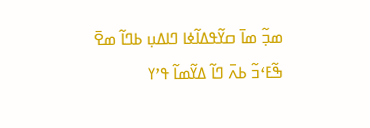ߘߏ߲߬ ߘߊ߫ ߛߌ߬ߟߡߊ߬ߦߊ ߣߊߡߎ߲ ߕߣߊ߬ ߘߐ߫ ߒ߬ߓߵߏ߬ ߕߍ߫ ߣߊ߬ ߡߌ߬ߘߊ߬ ߟߴߌ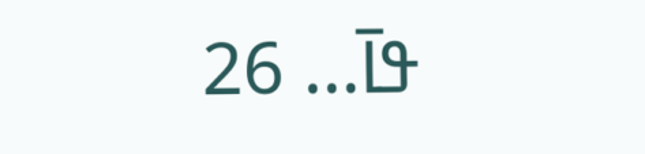ߟߊ߫... 26